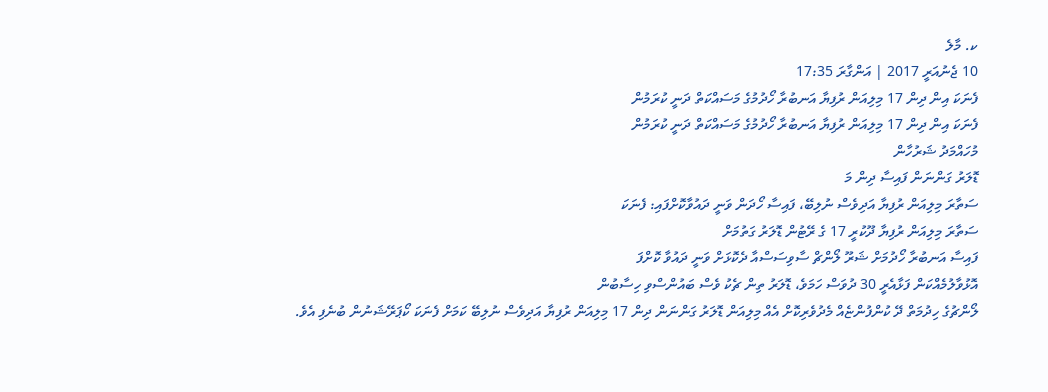ކ. މާލެ
10 ޖެނުއަރީ 2017 | އަންގާރަ 17:35
ފެނަކަ އިން ދިން 17 މިލިއަން ރުފިޔާ އަނބުރާ ހޯދުމުގެ މަސައްކަތް ދަނީ ކުރަމުން
ފެނަކަ އިން ދިން 17 މިލިއަން ރުފިޔާ އަނބުރާ ހޯދުމުގެ މަސައްކަތް ދަނީ ކުރަމުން
މުހައްމަދު ޝަރުހާން
ޑޮލަރު ގަންނަން ފައިސާ ދިން މަ
ސަތާރަ މިލިއަން ރުފިޔާ އަދިވެސް ނުލިބޭ، ފައިސާ ހޯދަން ވަނީ ދައުވާކޮށްފައި: ފެނަކަ
ސަތާރަ މިލިއަން ރުފިޔާ ދޫކުރީ 17 ގެ ރޭޓުން ޑޮލަރު ގަތުމަށް
ފައިސާ އަނބުރާ ހޯދުމަށް ޝަރޫ ލޯންޗް ސާވިސަސްއާ ދެކޮޅަށް ވަނީ ދައުވާ ކޮށްފަ
އޮޅުވާލުމެއްކަން ފަޅާއެރީ 30 ދުވަސް ހަމަވެ، ޑޮލަރު ތިން ޗެކު ވެސް ބައުންސްވި ހިސާބުން
ލޯންޗުގެ ހިދުމަތް ދޭ ކުންފުންޏެއް މެދުވެރިކޮށް އެއް މިލިއަން ޑޮލަރު ގަންނަން ދިން 17 މިލިއަން ރުފިޔާ އަދިވެސް ނުލިބޭ ކަމަށް ފެނަކަ ކޯޕަރޭޝަނުން ބުނެފި އެވެ.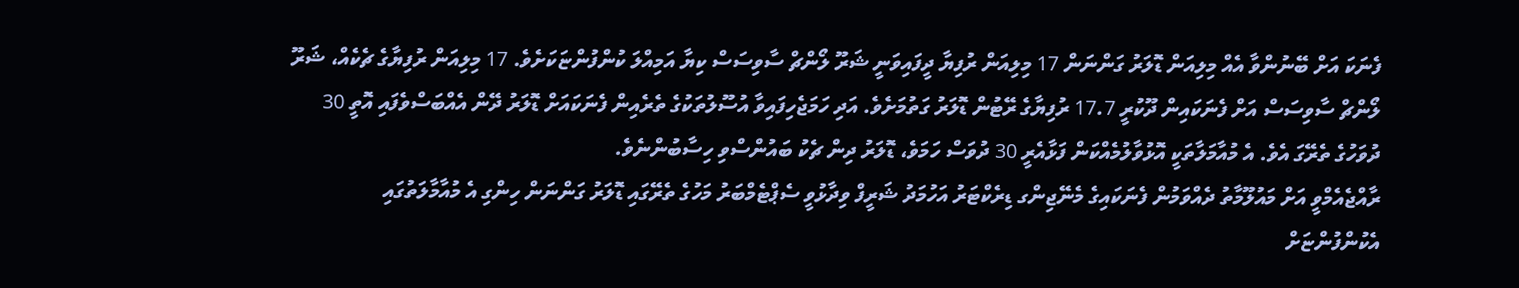ފެނަކަ އަށް ބޭނުންވާ އެއް މިލިއަން ޑޮލަރު ގަންނަން 17 މިލިއަން ރުފިޔާ ދީފައިވަނީ ޝަރޫ ލޯންޗް ސާވިސަސް ކިޔާ އަމިއްލަ ކުންފުންޏަކަށެވެ. 17 މިލިއަން ރުފިޔާގެ ޗެކެއް، ޝަރޫ ލޯންޗް ސާވިސަސް އަށް ފެނަކައިން ދޫކުރީ 17.7 ރުފިޔާގެ ރޭޓުން ޑޮލަރު ގަތުމަށެވެ. އަދި ހަމަޖެހިފައިވާ އުސޫލުތަކުގެ ތެރެއިން ފެނަކައަށް ޑޮލަރު ދޭން އެއްބަސްވެފައި އޮތީ 30 ދުވަހުގެ ތެރޭގަ އެވެ. އެ މުއާމަލާތަކީ އޮޅުވާލުމެއްކަން ފަޅާއެރީ 30 ދުވަސް ހަމަވެ، ޑޮލަރު ދިން ޗެކު ބައުންސްވި ހިސާބުންނެވެ.
ރާއްޖެއެމްވީ އަށް މައުލޫމާތު ދެއްވަމުން ފެނަކައިގެ މެނޭޖިންގ ޑިރެކްޓަރު އަހުމަދު ޝަރީފް ވިދާޅުވީ ސެޕްޓެމްބަރު މަހުގެ ތެރޭގައި ޑޮލަރު ގަންނަން ހިންގި އެ މުއާމާލަތުގައި އެކުންފުންޏަށް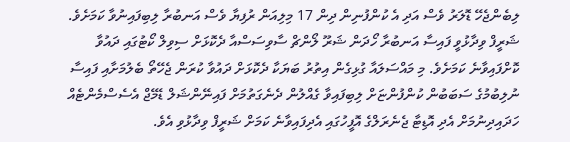ލިބެންޖެހޭ ޑޮލަރު ވެސް އަދި އެ ކުންފުނިން ދިން 17 މިލިއަން ރުފިޔާ ވެސް އަނބުރާ ލިބިފައިނުވާ ކަމަށެވެ.
ޝަރީފް ވިދާޅުވީ ފައިސާ އަނބުރާ ހޯދަން ޝަރޫ ލޯންޗް ސާވިސަސްއާ ދެކޮޅަށް ސިވިލް ކޯޓުގައި ދައުވާ ކޮށްފައިވާނެ ކަމަށެވެ. މި މައްސަލައާ ގުޅިގެން އިތުރު ބަޔަކާ ދެކޮޅަށް ދައުވާ ކުރަން ޖެހޭތޯ ބެލުމަށާއި ފައިސާ ނުލިބުމުގެ ސަބަބުން ކުންފުންޏަށް ލިބިފައިވާ ގެއްލުން ދެނެގަތުމަށް ފައިނޭންޝަލް ޑެމޭޖް އެސެސްމެންޓެއް ހަދައިދިނުމަށް އެދި އޮޑިޓާ ޖެނެރަލްގެ އޮފީހުގައި އެދިފައިވާނެ ކަމަށް ޝަރީފް ވިދާޅުވި އެވެ.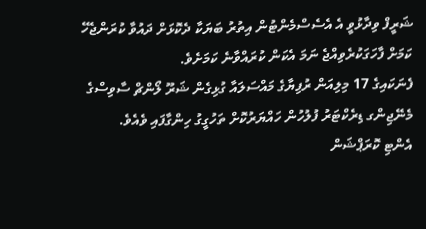ޝަރީފް ވިދާޅުވީ އެ އެސެސްމެންޓުން އިތުރު ބަޔަކާ ދެކޮޅަށް ދައުވާ ކުރަންޖެހޭ ކަމަށް ފާހަގަކުރެވިއްޖެ ނަމަ އެކަން ކުރައްވާނެ ކަމަށެވެ.
ފެނަކައިގެ 17 މިލިއަން ރުފިޔާގެ މައްސަލައާ ގުޅިގެން ޝަރޫ ލޯންޗް ސާވިސްގެ  މެނޭޖިންގ ޑިރެކްޓަރު ފުލުހުން ހައްޔަރުކޮށް ތަހުގީގު ހިންގާފައި ވެއެވެ.
އެންޓި ކޮރަޕްޝަން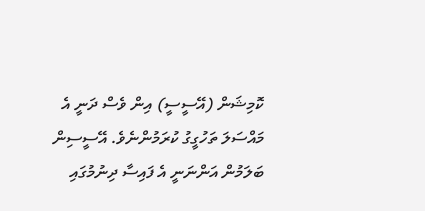ކޮމިޝަން (އޭސީސީ) އިން ވެސް ދަނީ އެ މައްސަލަ ތަހުގީގު ކުރަމުންނެވެ. އޭސީސިން ބަލަމުން އަންނަނީ އެ ފައިސާ ދިނުމުގައި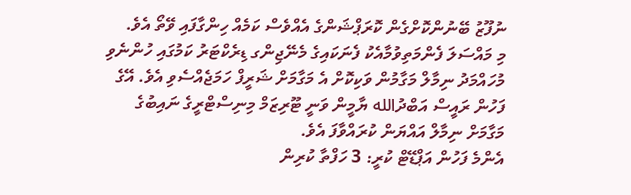ނުފޫޒު ބޭނުންކޮށްގެން ކޮރަޕްޝަންގެ އެއްވެސް ކަމެއް ހިންގާފައި ވޭތޯ އެވެ.
މި މައްސަލަ ފެންމަތިވުމާއެކު ފެނަކައިގެ މެނޭޖިންގ ޑިރެކްޓަރު ކަމުގައި ހުންނެވި މުހައްމަދު ނިމާލް މަގާމުން ވަކިކޮށް އެ މަގާމަށް ޝަރީފް ހަމަޖެއްސެވި އެވެ. އޭގެ ފަހުން ރައީސް އަބްދުالله ޔާމީން ވަނީ ޓޫރިޒަމް މިނިސްޓްރީގެ ނައިބުގެ މަގާމަށް ނިމާލް އައްޔަން ކުރައްވާފަ އެވެ.
އެންމެ ފަހުން އަޕްޑޭޓް ކުރީ: 3 ހަފްތާ ކުރިން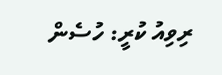ރިވިއު ކުރީ: ހުސެން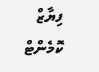ފިޔާޒް
ކޮމެންޓް